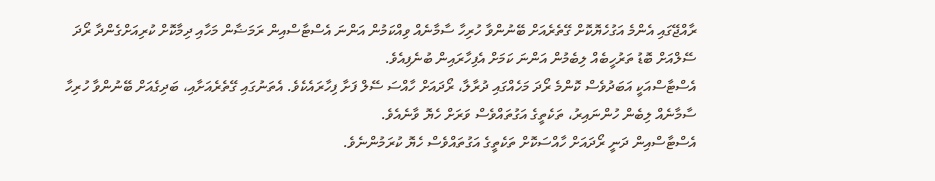ރާއްޖޭގައި އެންމެ އަގުހެޔޮކޮށް ގޭތެރެއަށް ބޭނުންވާ ހުރިހާ ސާމާނެއް ވިއްކަމުން އަންނަ އެސްޓާސްއިން ރަމަޟާން މަހާއި ދިމާކޮށް ކުރިއަށްގެންދާ ރޯދަ ސޭލްއަށް ބޮޑު ތަރުހީބެއް ލިބެމުން އަންނަ ކަމަށް އެފިހާރައިން ބުނެފިއެވެ.
އެސްޓާސްއަކީ އަބަދުވެސް ކޮންމެ ރޯދަ މަހެއްގައި ދުރާލާ، ރޯދައަށް ހާއްސަ ސޭލް ފަށާ ފިހާރައެކެވެ. އެތަނުގައި ގޭތެރެއަށާއި، ބަދިގެއަށް ބޭނުންވާ ހުރިހާ ސާމާނެއް ލިބެން ހުންނައިރު، ތަކެތީގެ އަގުތައްވެސް ވަރަށް ހެޔޮ ވާނެއެވެ.
އެސްޓާސްއިން ދަނީ ރޯދައަށް ހާއްސަކޮށް ތަކެތީގެ އަގުތައްވެސް ހެޔޮ ކުރަމުންނެވެ.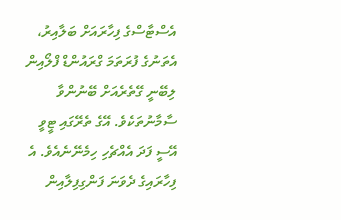އެސްޓާސްގެ ފިހާރައަށް ބަލާއިރު، އެތަނުގެ ފުރަތަމަ ގްރައުންޑް ފްލޯއިން ލިބޭނީ ގޭތެރެއަށް ބޭނުންވާ ސާމާނުތަކެވެ. އޭގެ ތެރޭގައި ޓީވީ އޭސީ ފަދަ އެއްޗެހި ހިމެނޭނެއެވެ. އެ ފިހާރައިގެ ދެވަނަ ފަންގިފިލާއިން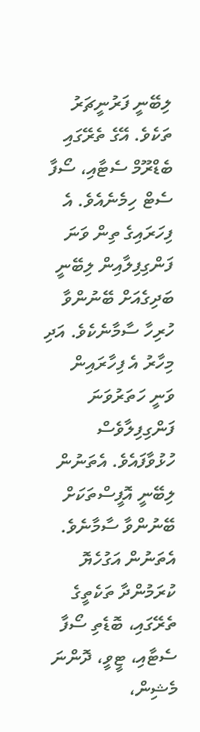ލިބޭނީ ފަރުނީޗަރު ތަކެވެ. އޭގެ ތެރޭގައި ބެޑްރޫމް ސެޓާއި، ސޯފާ ސެޓް ހިމެނެއެވެ. އެ ފިހަރައިގެ ތިން ވަނަ ފަންގިފިލާއިން ލިބޭނީ ބަދިގެއަށް ބޭނުންވާ ހުރިހާ ސާމާނެކެވެ. އަދި މިހާރު އެ ފިހާރައިން ވަނީ ހަތަރުވަނަ ފަންގިފިލާވެސް ހުޅުވާފައެވެ. އެތަނުން ލިބޭނީ އޮފީސްތަކަށް ބޭނުންވާ ސާމާނެވެ.
އެތަނުން އަގުހެޔޮ ކުރަމުންދާ ތަކެތީގެ ތެރޭގައި، ބޮޑެތި ސޯފާ ސެޓާއި، ޓީވީ، ދޮންނަ މެޝިން،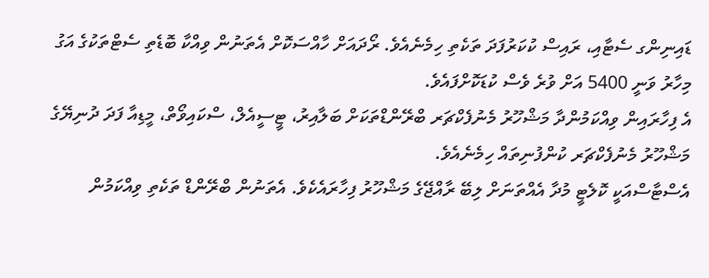ޑައިނިންގ ސެޓާއި، ރައިސް ކުކަރުފަދަ ތަކެތި ހިމެނެއެވެ. ރޯދައަށް ހާއްސަކޮށް އެތަނުން ވިއްކާ ބޮޑެތި ސެޓްތަކުގެ އަގު މިހާރު ވަނީ 5400 އަށް ވުރެ ވެސް ކުޑަކޮށްފައެވެ.
އެ ފިހާރައިން ވިއްކަމުންދާ މަޝްހޫރު މެނުފެކްޗަރ ބްރޭންޑްތަކަށް ބަލާއިރު، ޓީސީއެލް، ސްކައިވޯތް، މީޑިއާ ފަދަ ދުނިޔޭގެ މަޝްހޫރު މެނުފެކްޗަރ ކުންފުނިތައް ހިމެނެއެވެ.
އެސްޓާސްއަކީ ކޮލެޓީ މުދާ އެއްތަނަށް ލިބޭ ރާއްޖޭގެ މަޝްހޫރު ފިހާރައެކެވެ. އެތަނުން ބްރޭންޑް ތަކެތި ވިއްކަމުން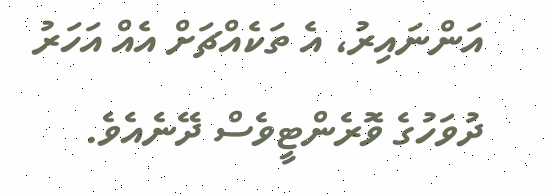އަންނައިރު، އެ ތަކެއްޗަށް އެއް އަހަރު ދުވަހުގެ ވޮރެންޓީވެސް ދޭނެއެވެ.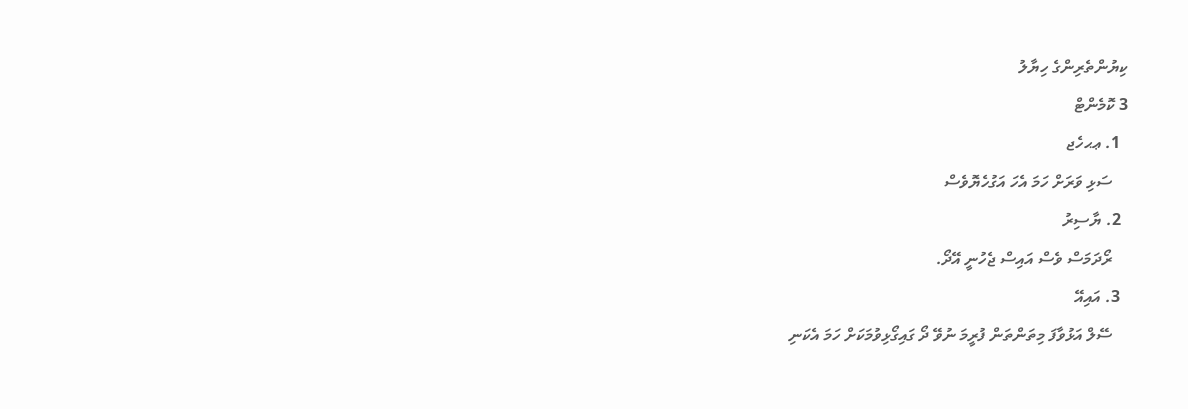ކިޔުންތެރިންގެ ހިޔާލު
3 ކޮމެންޓް
  1. ޢޙހެޖ
    ސަޅި ވަރަށް ހަމަ އެހަ އަގުހެޔޮވެސް
  2. ޔާސިރު
    ރޯދަމަސް ވެސް އައިސް ޖެހުނީ އޭދޯ.
  3. އައިއޭ
    ސޭލް އަޅުވާފަ މިތަންތަން ފުރީމަ ނުވޭ ދޯ ގައިގޯޅިވުމަކަށް ހަމަ އެކަނި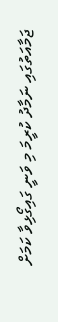ޖަމާއަތުގައި ނަމާދު ކުރީމަ މި ވަނީ ގައިގޯޅިވާ ކަމަށް